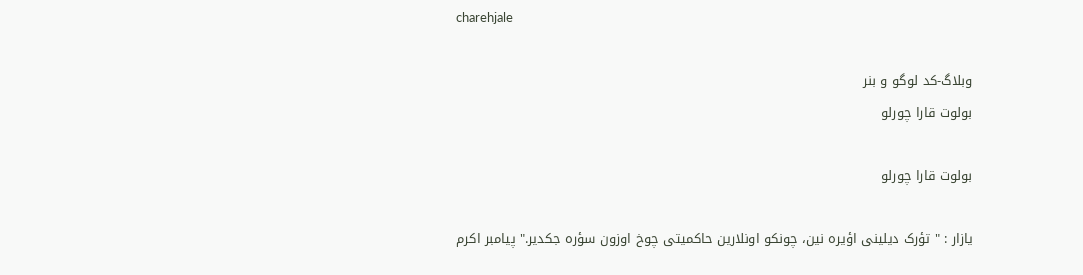charehjale

وبلاگ-کد لوگو و بنر
بولوت قارا چورلو

بولوت قارا چورلو

یازار : " تؤرک دیلینی اؤیره نین، چونکو اونلارین حاکمیتی چوخ اوزون سؤره جکدیر." پیامبر اکرم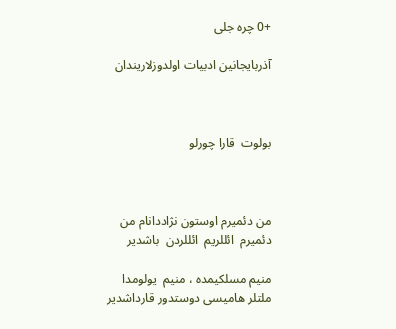+0 چره جلی

آذربایجانین ادبیات اولدوزلاریندان



بولوت  قارا چورلو



من دئمیرم اوستون نژاددانام من
دئمیرم  ائللریم  ائللردن  باشدیر

منیم مسلكیمده ، منیم  یولومدا
ملتلر هامیسی دوستدور قارداشدیر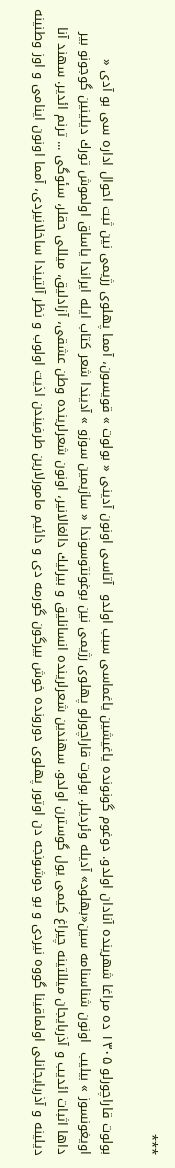***

بولوت قاراچورلو ۱۳۰۵ ده مراغا شهرینده آنادان اولدو. دوغوم گونونده یاغیشین یاغماسی سبب اولدو  آتاسی اونون آدینی « بولوت » قویسون، آمما پهلوی رژیمی نین ثبت احوال اداره سی بو آدی « اویغونسوز » بیلیب  اونون شناسنامه سین«بهلود» آدیله وئردیلر. بولوت قاراچورلو پهلوی رژیمی نین بوغونتوسوندا « سازیمین سوزو » آدیندا شعر كتاب ایله ایراندا یاساق اولموش تورك دیلینین گوجونو بیر داها اثبات ائدیب و آذربایجان میللتینه چیراغ كیمی یول گوسترن اولدو. سهندین شعرلرینده انسانلیق و بیرلیك دالغالانیر، اونون شعرلرینده وطن عشقی، آزادلیق، میللی حقلر، سئوگی ... ترنم ائدیر. سهند آنا دیلینه و آذربایجانلی اولماقینا گووه نیردی و بو دوشونجه دن اوتور پهلوی دورونده خوش بیرگون گورمه دی و دائیم مامورلارین طرفیندن اذیت اولوب و نظر آلتیندا ساخلانیردی، آمما اونون اینامی و اوز وطنینه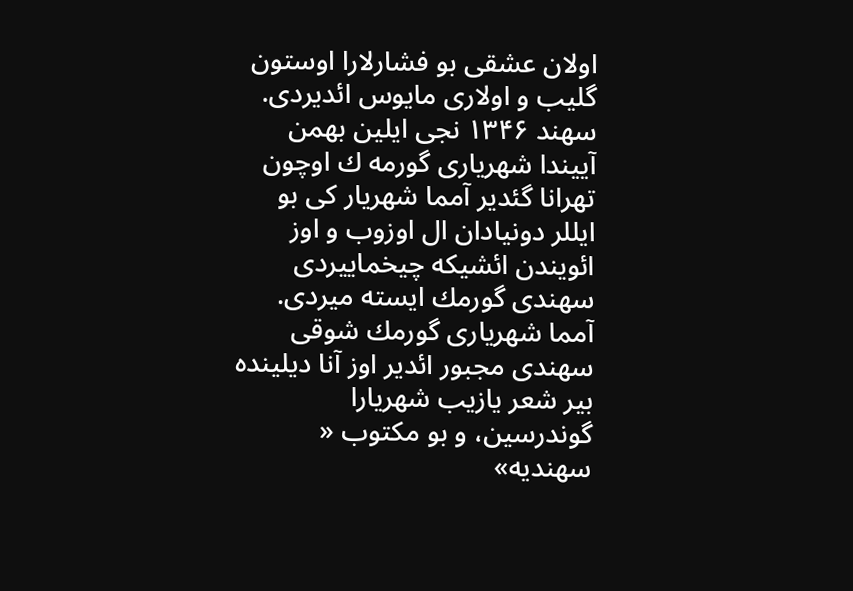اولان عشقی بو فشارلارا اوستون گلیب و اولاری مایوس ائدیردی. سهند ۱۳۴۶ نجی ایلین بهمن آییندا شهریاری گورمه ك اوچون تهرانا گئدیر آمما شهریار كی بو ایللر دونیادان ال اوزوب و اوز ائویندن ائشیكه چیخماییردی سهندی گورمك ایسته میردی. آمما شهریاری گورمك شوقی سهندی مجبور ائدیر اوز آنا دیلینده بیر شعر یازیب شهریارا گوندرسین، و بو مكتوب « سهندیه»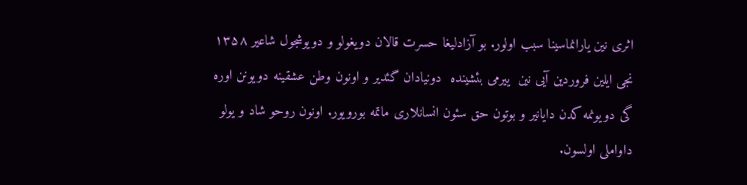اثری نین یارانماسینا سبب اولور. بو آزادلیغا حسرت قالان دویغولو و دویوشجول شاعیر ۱۳۵۸ نجی ایلین فروردین آیی نین  ییرمی بئشینده  دونیادان گئدیر و اونون وطن عشقینه دویونن اوره گی دویونمه كدن دایانیر و بوتون حق سئون انسانلاری ماتمه بورویور. اونون روحو شاد و یولو داواملی اولسون.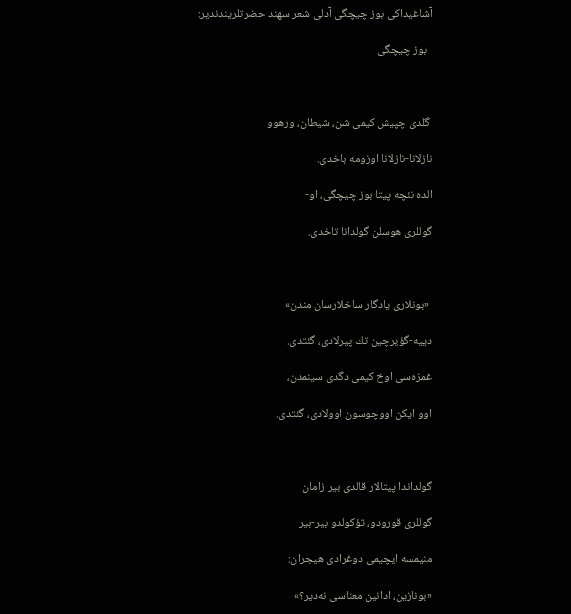آشاغیداكی بوز چیچگی آدلی شعر سهند حضرتلریندندیر:

  بوز چیچگی‌



 گلدی‌ چپیش‌ كیمی‌ شن‌، شیطان‌، ورهوو

نازلانا-نازلانا اوزومه‌ باخدی‌.

الده‌ نئچه‌ پیتا بوز چیچگی‌، او-

گوللری‌ هوسلن‌ گولدانا تاخدی‌.



 «بونلاری‌ یادگار ساخلارسان‌ مندن‌»

دییه‌-گؤیرچین‌ تك‌ پیرلادی‌، گئتدی‌.

غمزه‌سی‌ اوخ‌ كیمی‌ دگدی‌ سینمدن‌،

اوو ایكن‌ اووچوسون‌ اوولادی‌، گئتدی‌.



گولداندا پیتالار قالدی‌ بیر زامان‌

گوللری‌ قورودو، تؤكولدو بیر-بیر

منیمسه‌ ایچیمی‌ دوغرادی‌ هیجران‌:

«بونازین‌، ادانین‌ معناسی‌ نه‌دیر؟»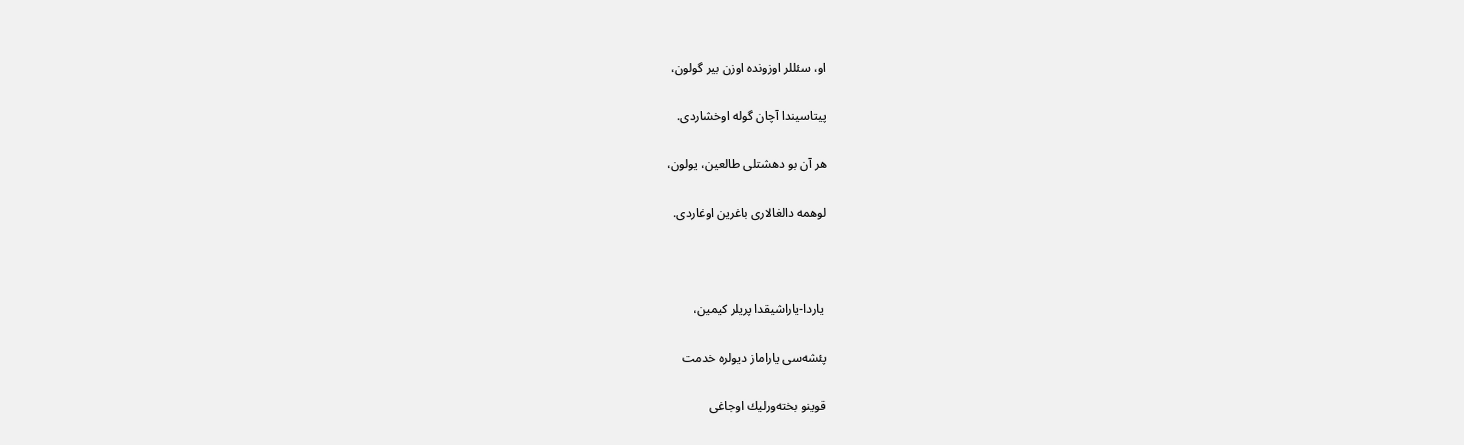او، سئللر اوزونده‌ اوزن‌ بیر گولون‌،

پیتاسیندا آچان‌ گوله‌ اوخشاردی‌.

هر آن‌ بو دهشتلی‌ طالعین‌، یولون‌،

لوهمه‌ دالغالاری‌ باغرین‌ اوغاردی‌.



 یاردا-یاراشیقدا پریلر كیمین‌،

پئشه‌سی‌ یاراماز دیولره‌ خدمت‌

قوینو بخته‌ورلیك‌ اوجاغی‌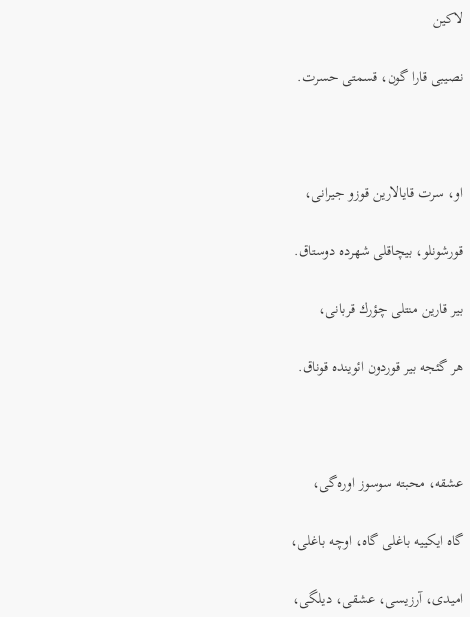لاكین‌

نصیبی‌ قارا گون‌، قسمتی‌ حسرت‌.



او، سرت‌ قایالارین‌ قوزو جیرانی‌،

قورشونلو، بیچاقلی‌ شهرده‌ دوستاق‌.

بیر قارین‌ منتلی‌ چؤرك‌ قربانی‌،

هر گئجه‌ بیر قوردون‌ ائوینده‌ قوناق‌.



عشقه‌، محبته‌ سوسوز اوره‌گی‌،

گاه‌ ایكییه‌ باغلی‌ گاه‌، اوچه‌ باغلی‌،

امیدی‌، آرزیسی‌، عشقی‌، دیلگی‌،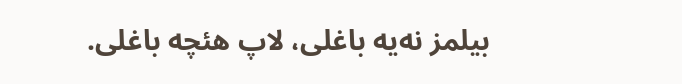بیلمز نه‌یه‌ باغلی‌، لاپ‌ هئچه‌ باغلی‌.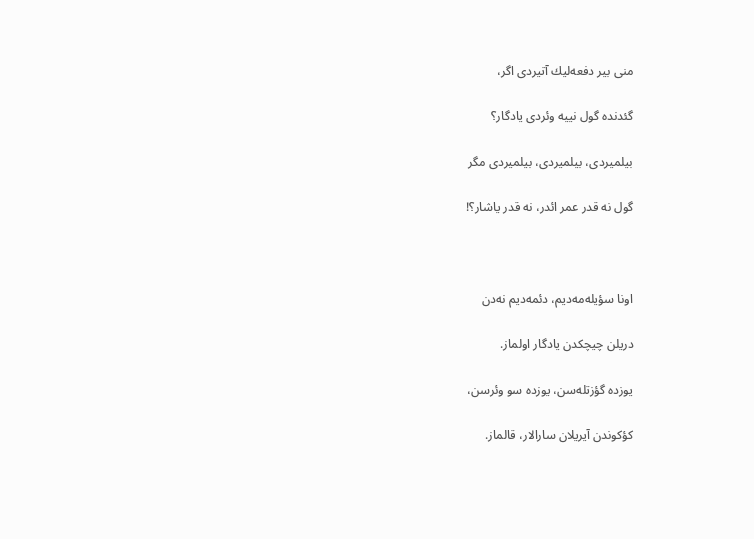منی‌ بیر دفعه‌لیك‌ آتیردی‌ اگر،

گئدنده‌ گول‌ نییه‌ وئردی‌ یادگار؟

بیلمیردی‌، بیلمیردی‌، بیلمیردی‌ مگر

گول‌ نه‌ قدر عمر ائدر، نه‌ قدر یاشار؟!



اونا سؤیله‌مه‌دیم‌، دئمه‌دیم‌ نه‌دن‌

دریلن‌ چیچكدن‌ یادگار اولماز.

یوزده‌ گؤزتله‌سن‌، یوزده‌ سو وئرسن‌،

كؤكوندن‌ آیریلان‌ سارالار، قالماز.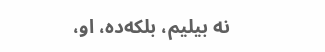نه‌ بیلیم‌، بلكه‌ده‌، او،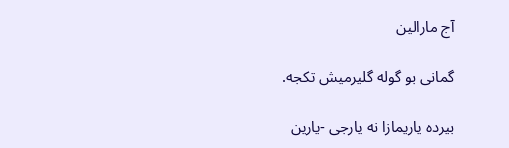آج‌ مارالین‌

گمانی‌ بو گوله‌ گلیرمیش‌ تكجه‌.

بیرده‌ یاریمازا نه‌ یارجی‌ -یارین‌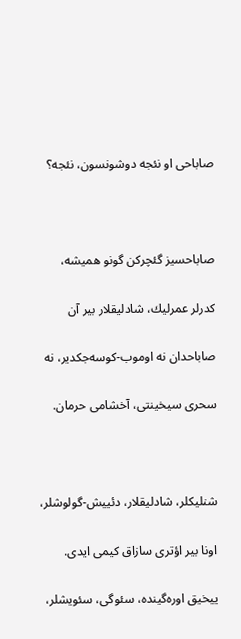صاباحی‌ او نئجه‌ دوشونسون‌، نئجه‌؟



صاباحسیز گئچركن‌ گونو همیشه‌،

كدرلر عمرلیك‌، شادلیقلار بیر آن‌

صاباحدان‌ نه‌ اوموب‌-كوسه‌جكدیر، نه‌

سحری‌ سیخینتی‌، آخشامی‌ حرمان‌.



شنلیكلر، شادلیقلار، دئییش‌-گولوشلر،

اونا بیر اؤتری‌ سازاق‌ كیمی‌ ایدی‌.

ییخیق‌ اوره‌گینده‌، سئوگی‌، سئویشلر،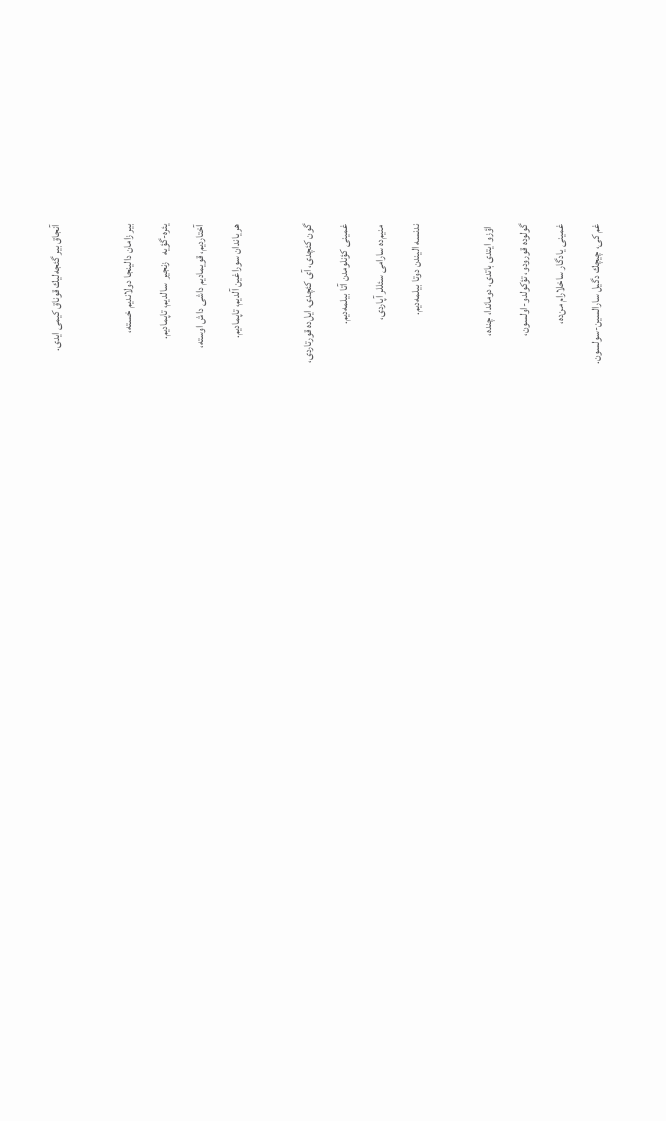آنجاق‌ بیر گئجه‌لیك‌ قوناق‌ كیمی‌ ایدی‌.



بیر زامان‌ دالینجا دولاندیم‌ خسته‌،

یئره‌-گؤیه‌   زنجیر  سالدیم‌، تاپمادیم‌.

آختاردیم‌، قویمادیم‌ داشی‌ داش‌ اوسته‌،

هر یاندان‌ سوراغین‌ آلدیم‌، تاپمادیم‌.



گون‌ كئچدی‌، آی‌ كئچدی‌، ایل‌ده‌ قورتاردی‌،

غمینی‌ كؤنلومدن‌ آتا بیلمه‌دیم‌.

منیم‌ده‌ سارامی‌ سئللر آپاردی‌،

ندنسه‌ الیندن‌ دوتا بیلمه‌دیم‌.



 اؤزو ایتدی‌ باتدی‌، دوماندا، چنده‌،

گولوده‌ قورودو، تؤكولدو-اولسون‌،

غمینی‌ یادگار ساخلارام‌ من‌ده‌،

غم‌ كی‌، چیچك‌ دگیل‌ سارالسین‌-سولسون‌.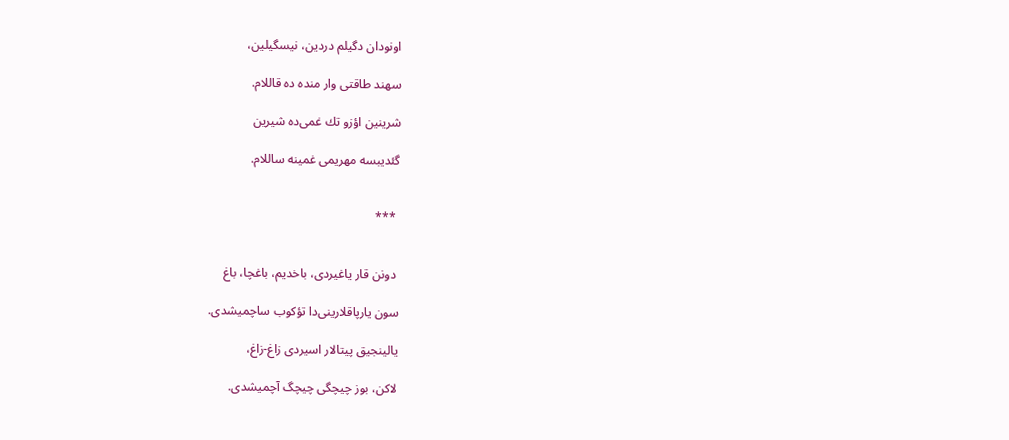اونودان‌ دگیلم‌ دردین‌، نیسگیلین‌،

سهند طاقتی‌ وار منده‌ ده‌ قاللام‌.

شرینین‌ اؤزو تك‌ غمی‌ده‌ شیرین‌

گئدیبسه‌ مهریمی‌ غمینه‌ ساللام‌.


 ***


 دونن‌ قار یاغیردی‌، باخدیم‌، باغچا، باغ‌

سون‌ یارپاقلارینی‌دا تؤكوب‌ ساچمیشدی‌.

یالینجیق‌ پیتالار اسیردی‌ زاغ‌-زاغ‌،

لاكن‌، بوز چیچگی‌ چیچگ‌ آچمیشدی‌.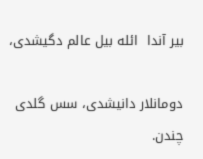بیر آندا  ائله‌ بیل‌ عالم‌ دگیشدی‌،

دومانلار دانیشدی‌، سس‌ گلدی‌ چندن‌.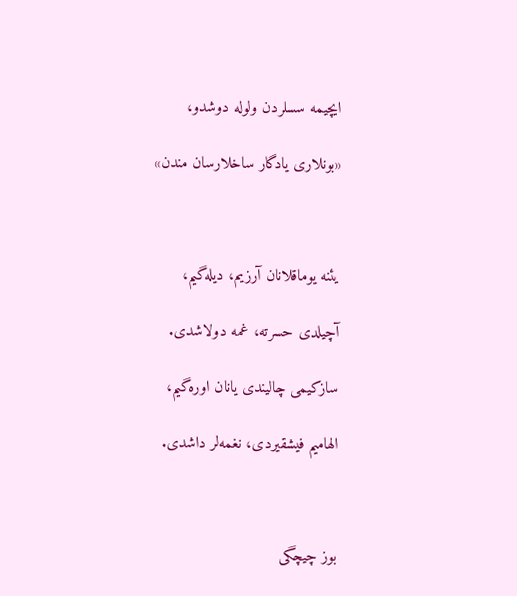ایچیمه‌ سسلردن‌ ولوله‌ دوشدو،

«بونلاری‌ یادگار ساخلارسان‌ مندن‌»



یئنه‌ یوماقلانان‌ آرزیم‌، دیله‌گیم‌،

آچیلدی‌ حسرته‌، غمه‌ دولاشدی‌.

سازكیمی‌ چالیندی‌ یانان‌ اوره‌گیم‌،

الهامیم‌ فیشقیردی‌، نغمه‌لر داشدی‌.



بوز چیچگی‌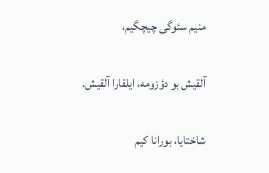منیم‌ سئوگی‌ چیچگیم‌،

آلقیش‌ بو دؤزومه‌، ایلقارا آلقیش‌.

شاختایا، بورانا كیم‌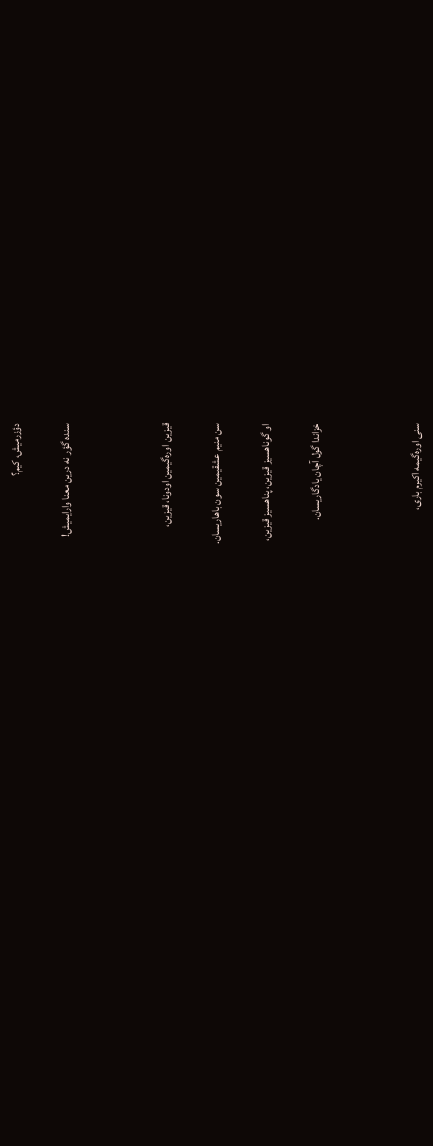دؤزرمیش‌، كیم‌؟

سنده‌ گؤر نه‌ درین‌ معنا وارایمیش‌!



قیزین‌ اوره‌گیمین‌ اودونا، قیزین‌،

سن‌ منیم‌ عشقیمین‌ سون‌ باهاریسان‌.

او گوناهسیز قیزین‌، پناهسیز قیزین‌،

خزاندا گول‌ آچان‌ یادگاریسان‌.



سنی‌ اوره‌گیمه‌ اكیرم‌ باری‌،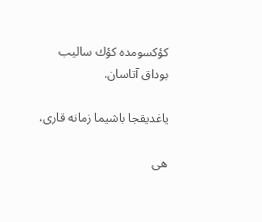كؤكسومده‌ كؤك‌ سالیب‌ بوداق‌ آتاسان‌.

یاغدیقجا باشیما زمانه‌ قاری‌،

هی‌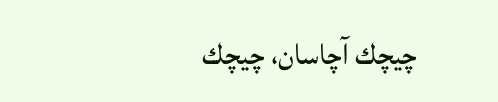چیچك‌ آچاسان‌، چیچك‌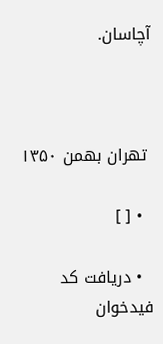آچاسان‌.



 تهران‌ بهمن‌ ۱۳۵۰

  • [ ]

  • دریافت کد فیدخوان